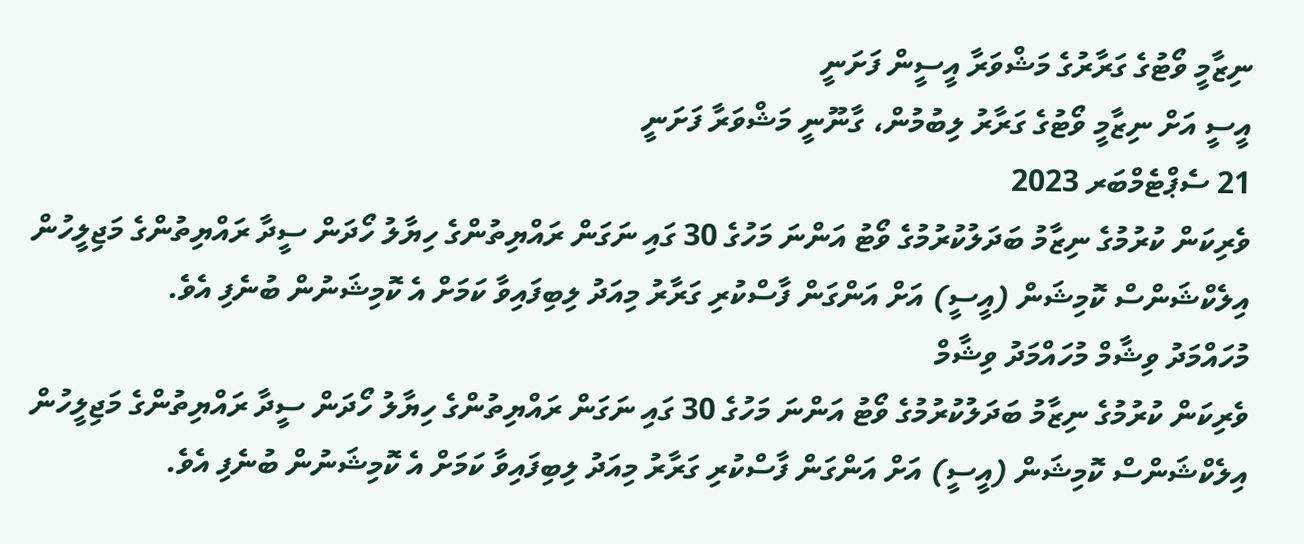ނިޒާމީ ވޯޓުގެ ގަރާރުގެ މަޝްވަރާ އީސީން ފަށަނީ
އީސީ އަށް ނިޒާމީ ވޯޓުގެ ގަރާރު ލިބުމުން، ގާނޫނީ މަޝްވަރާ ފަށަނީ
21 ސެޕްޓެމްބަރ 2023
ވެރިކަން ކުރުމުގެ ނިޒާމު ބަދަލުކުރުމުގެ ވޯޓު އަންނަ މަހުގެ 30 ގައި ނަގަން ރައްޔިތުންގެ ހިޔާލު ހޯދަން ސީދާ ރައްޔިތުންގެ މަޖިލީހުން އިލެކްޝަންސް ކޮމިޝަން (އީސީ) އަށް އަންގަން ފާސްކުރި ގަރާރު މިއަދު ލިބިފައިވާ ކަމަށް އެ ކޮމިޝަނުން ބުނެފި އެވެ.
މުހައްމަދު ވިޝާމް މުހައްމަދު ވިޝާމް
ވެރިކަން ކުރުމުގެ ނިޒާމު ބަދަލުކުރުމުގެ ވޯޓު އަންނަ މަހުގެ 30 ގައި ނަގަން ރައްޔިތުންގެ ހިޔާލު ހޯދަން ސީދާ ރައްޔިތުންގެ މަޖިލީހުން އިލެކްޝަންސް ކޮމިޝަން (އީސީ) އަށް އަންގަން ފާސްކުރި ގަރާރު މިއަދު ލިބިފައިވާ ކަމަށް އެ ކޮމިޝަނުން ބުނެފި އެވެ.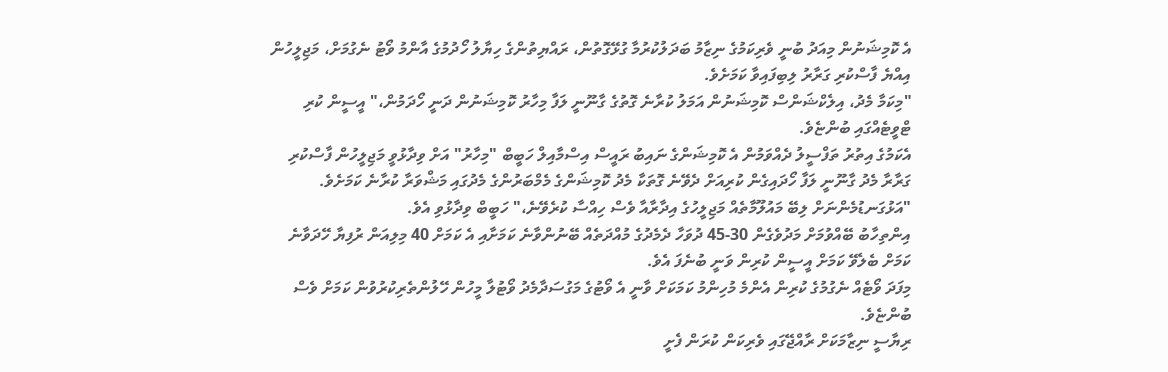އެ ކޮމިޝަނުން މިއަދު ބުނީ ވެރިކަމުގެ ނިޒާމު ބަދަލުކުރުމާ ގުޅޭގޮތުން، ރައްޔިތުންގެ ހިޔާލު ހޯދުމުގެ އާންމު ވޯޓު ނެގުމަށް، މަޖިލީހުން އިއްޔެ ފާސްކުރި ގަރާރު ލިބިފައިވާ ކަމަށެވެ.
"މިކަމާ މެދު، އިލެކްޝަންސް ކޮމިޝަނުން އަމަލު ކުރާނެ ގޮތުގެ ގާނޫނީ ލަފާ މިހާރު ކޮމިޝަނުން ދަނީ ހޯދަމުން،" އީސީން ކުރި ޓްވީޓެއްގައި ބުންޏެވެ.
އެކަމުގެ އިތުރު ތަފްސީލު ދެއްވަމުން އެ ކޮމިޝަންގެ ނައިބު ރައީސް އިސްމާއިލް ހަބީބް "މިހާރު" އަށް ވިދާޅުވީ މަޖިލީހުން ފާސްކުރި ގަރާރާ މެދު ގާނޫނީ ލަފާ ހޯދައިގެން ކުރިއަށް ދެވޭނެ ގޮތަކާ މެދު ކޮމިޝަންގެ މެމްބަރުންގެ މެދުގައި މަޝްވަރާ ކުރާނެ ކަމަށެވެ.
"އަޅުގަނޑުމެންނަށް ލިބޭ މައުލޫމާތެއް މަޖިލީހުގެ އިދާރާއާ ވެސް ހިއްސާ ކުރެވޭނެ،" ހަބީބް ވިދާޅުވި އެވެ.
އިންތިހާބު ބޭއްވުމަށް މަދުވެގެން 30-45 ދުވަހާ ދެމެދުގެ މުއްދަތެއް ބޭނުންވާނެ ކަމަށާއި އެ ކަމަށް 40 މިލިއަން ރުފިޔާ ހޭދަވާނެ ކަމަށް ބެލެވޭ ކަމަށް އީސީން ކުރިން ވަނީ ބުނެފަ އެވެ.
މިފަދަ ވޯޓެއް ނެގުމުގެ ކުރިން އެންމެ މުހިންމު ކަމަކަށް ވާނީ އެ ވޯޓުގެ މަގުސަދާމެދު ވޯޓުލާ މީހުން ހޭލުންތެރިކުރުވުން ކަމަށް ވެސް ބުންޏެވެ.
ރިޔާސީ ނިޒާމަކަށް ރާއްޖޭގައި ވެރިކަން ކުރަން ފެށީ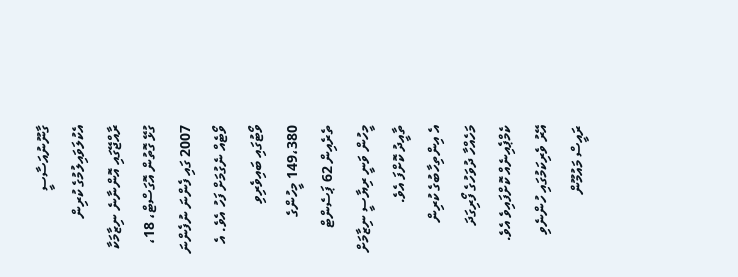ގާނޫނުއަސާސީ އެކުލަވައިލުމުގެ ކުރިން ރާއްޖޭގައި އޮންނާނެ ނިޒާމަކާ ގުޅޭ ގޮތުން އޮގަސްޓް، 18، 2007 ގައި ފެންނަ ނުފެންނަ ވޯޓެއް ނެގުމަށް ފަހު އެވެ. އެ ވޯޓުގައި ބައިވެރިވި 149،380 މީހުންގެ ތެރެއިން 62 ޕަސެންޓް މީހުން ވަނީ ރިޔާސީ ނިޒާމަށް ތާއީދު ކޮށްފަ އެވެ.
އެ އިންތިހާބުގެ ކުރިން މަހެއްހާ ދުވަހުގެ ފޯރިގަދަ ކެމްޕެއިނެއް ކޮށްފައިވެ އެވެ. އޭރު ވެރިކަމުގައި ހުންނެވި ރައީސް މައުމޫން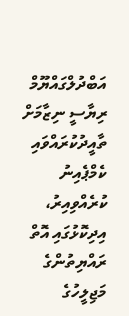އަބްދުލްގައްޔޫމް ރިޔާސީ ނިޒާމަށް ތާއީދުކުރައްވައި ކެމްޕެއިނު ކުރެއްވިއިރު، އިދިކޮޅުގައި އޮތް ރައްޔިތުންގެ މަޖިލީހުގެ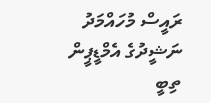ރައީސް މުހައްމަދު ނަޝީދުގެ އެމްޑީޕީން ތިބީ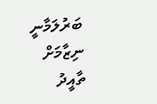ބަރުލަމާނީ ނިޒާމަށް ތާއީދު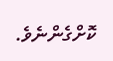ކޮށްގެންނެވެ.